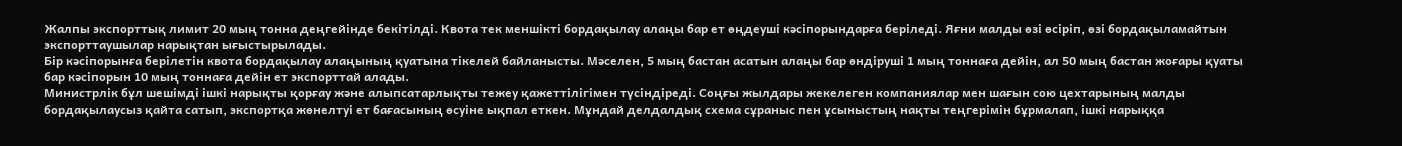Жалпы экспорттық лимит 20 мың тонна деңгейінде бекітілді. Квота тек меншікті бордақылау алаңы бар ет өңдеуші кәсіпорындарға беріледі. Яғни малды өзі өсіріп, өзі бордақыламайтын экспорттаушылар нарықтан ығыстырылады.
Бір кәсіпорынға берілетін квота бордақылау алаңының қуатына тікелей байланысты. Мәселен, 5 мың бастан асатын алаңы бар өндіруші 1 мың тоннаға дейін, ал 50 мың бастан жоғары қуаты бар кәсіпорын 10 мың тоннаға дейін ет экспорттай алады.
Министрлік бұл шешімді ішкі нарықты қорғау және алыпсатарлықты тежеу қажеттілігімен түсіндіреді. Соңғы жылдары жекелеген компаниялар мен шағын сою цехтарының малды бордақылаусыз қайта сатып, экспортқа жөнелтуі ет бағасының өсуіне ықпал еткен. Мұндай делдалдық схема сұраныс пен ұсыныстың нақты теңгерімін бұрмалап, ішкі нарыққа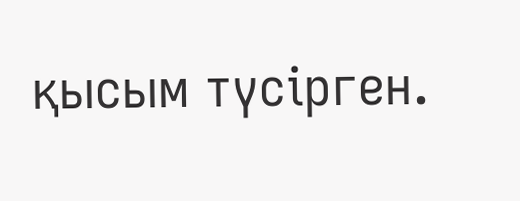қысым түсірген.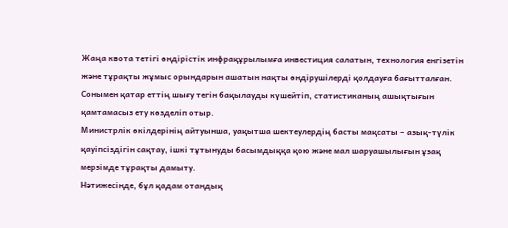Жаңа квота тетігі өндірістік инфрақұрылымға инвестиция салатын, технология енгізетін және тұрақты жұмыс орындарын ашатын нақты өндірушілерді қолдауға бағытталған. Сонымен қатар еттің шығу тегін бақылауды күшейтіп, статистиканың ашықтығын қамтамасыз ету көзделіп отыр.
Министрлік өкілдерінің айтуынша, уақытша шектеулердің басты мақсаты − азық-түлік қауіпсіздігін сақтау, ішкі тұтынуды басымдыққа қою және мал шаруашылығын ұзақ мерзімде тұрақты дамыту.
Нәтижесінде, бұл қадам отандық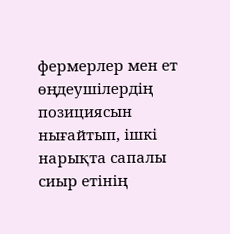фермерлер мен ет өңдеушілердің позициясын нығайтып, ішкі нарықта сапалы сиыр етінің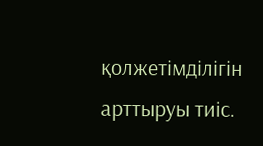қолжетімділігін арттыруы тиіс.